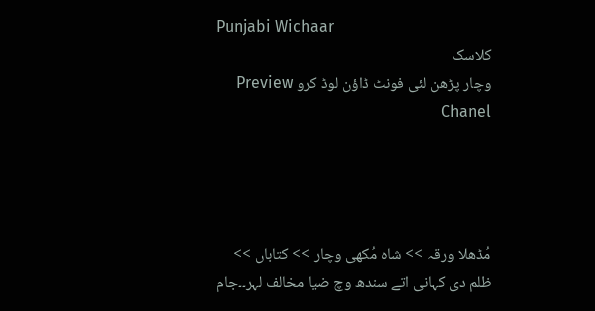Punjabi Wichaar
کلاسک
وچار پڑھن لئی فونٹ ڈاؤن لوڈ کرو Preview Chanel




مُڈھلا ورقہ >> شاہ مُکھی وچار >> کتاباں >> ظلم دی کہانی اتے سندھ وچ ضیا مخالف لہر۔۔جام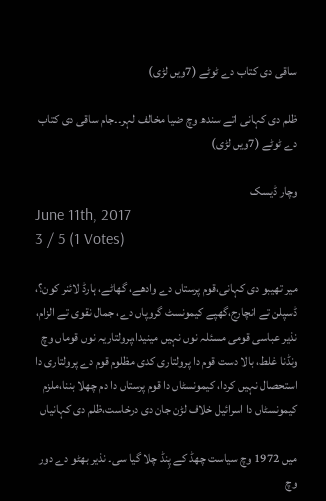ساقی دی کتاب دے ٹوٹے (7ویں لڑی)

ظلم دی کہانی اتے سندھ وچ ضیا مخالف لہر۔۔جام ساقی دی کتاب دے ٹوٹے (7ویں لڑی)

وچار ڈیسک
June 11th, 2017
3 / 5 (1 Votes)

میر تھیبو دی کہانی،قوم پرستاں دے وادھے، گھاٹے، ہارڈ لائنر کون؟، ڈسپلن تے انچارج،گھپے کیمونسٹ گروپاں دے، جمال نقوی تے الزام، نذیر عباسی قومی مسئلہ نوں نہیں مینیدا،پرولتاریہ نوں قوماں وچ ونڈنا غلط، بالا دست قوم دا پرولتاری کدی مظلوم قوم دے پرولتاری دا استحصال نہیں کردا، کیمونسٹاں دا قوم پرستاں دا دم چھلا بننا،ملزم کیمونسٹاں دا اسرائیل خلاف لڑن جان دی درخاست،ظلم دی کہانیاں

میں 1972 وچ سیاست چھڈ کے پِنڈ چلا گیا سی۔ نذیر بھٹو دے دور وچ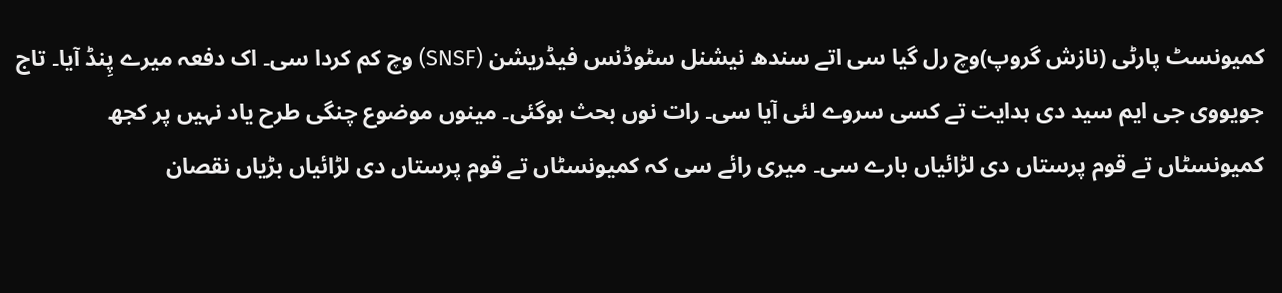کمیونسٹ پارٹی (نازش گروپ)وچ رل گیا سی اتے سندھ نیشنل سٹوڈنس فیڈریشن (SNSF) وچ کم کردا سی۔ اک دفعہ میرے پِنڈ آیا۔ تاج جویووی جی ایم سید دی ہدایت تے کسی سروے لئی آیا سی۔ رات نوں بحث ہوگئی۔ مینوں موضوع چنگی طرح یاد نہیں پر کجھ کمیونسٹاں تے قوم پرستاں دی لڑائیاں بارے سی۔ میری رائے سی کہ کمیونسٹاں تے قوم پرستاں دی لڑائیاں بڑیاں نقصان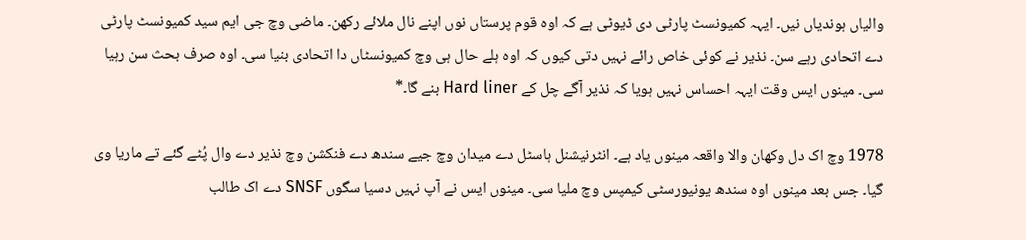والیاں ہوندیاں نیں۔ ایہہ کمیونسٹ پارٹی دی ڈیوٹی ہے کہ اوہ قوم پرستاں نوں اپنے نال ملائے رکھن۔ ماضی وچ جی ایم سید کمیونسٹ پارٹی دے اتحادی رہے سن۔ نذیر نے کوئی خاص رائے نہیں دتی کیوں کہ اوہ ہلے حال ہی وچ کمیونسٹاں دا اتحادی بنیا سی۔ اوہ صرف بحث سن رہیا سی۔ مینوں ایس وقت ایہہ احساس نہیں ہویا کہ نذیر آگے چل کے Hard liner بنے گا۔*

1978 وچ اک دل وکھان والا واقعہ مینوں یاد ہے۔ انٹرنیشنل ہاسٹل دے میدان وچ جیے سندھ دے فنکشن وچ نذیر دے وال پُٹے گئے تے ماریا وی گیا۔ جس بعد مینوں اوہ سندھ یونیورسٹی کیمپس وچ ملیا سی۔ مینوں ایس نے آپ نہیں دسیا سگوں SNSF دے اک طالب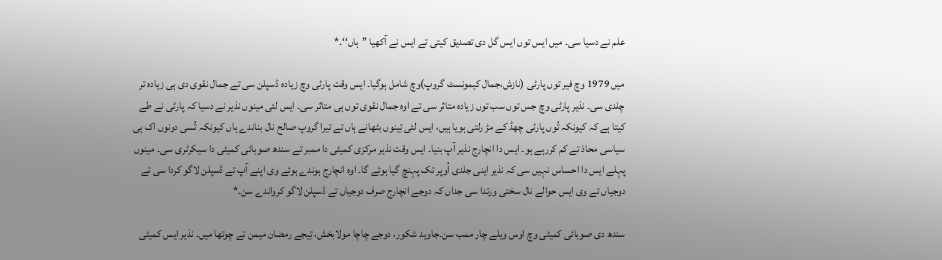علم نے دسیا سی۔ میں ایس توں ایس گل دی تصدیق کیتی تے ایس نے آکھیا ’’ہاں‘‘۔*

میں 1979 وچ فیر توں پارٹی (نازش،جمال کیمونسٹ گروپ)وچ شامل ہوگیا۔ ایس وقت پارٹی وچ زیادہ ڈسپلن سی تے جمال نقوی دی ہی زیادہ تر چلدی سی۔ نذیر پارٹی وچ جس توں سب توں زیادہ متاثر سی تے اوہ جمال نقوی توں ہی متاثر سی۔ ایس لئی مینوں نذیر نے دسیا کہ پارٹی نے طے کیتا ہے کہ کیونکہ تُوں پارٹی چھڈ کے مڑ رلتی ہویا ہیں، ایس لئی تِینوں بٹھانے ہاں تے تیرا گروپ صالح نال بناندے ہاں کیونکہ تُسی دونوں اک ہی سیاسی محاذ تے کم کررہے ہو۔ ایس دا انچارج نذیر آپ بنیا۔ ایس وقت نذیر مرکزی کمیٹی دا ممبر تے سندھ صوبائی کمیٹی دا سیکرٹری سی۔ مینوں پہلے ایس دا احساس نہیں سی کہ نذیر اینی جلدی اُوپر تک پہنچ گیا ہوئے گا۔ اوہ انچارج ہوندے ہوئے وی اپنے آپ تے ڈسپلن لاگو کردا سی تے دوجیاں تے وی ایس حوالے نال سختی ورتدا سی جداں کہ دوجے انچارج صرف دوجیاں تے ڈسپلن لاگو کرواندے سن۔*

سندھ دی صوبائی کمیٹی وچ اوس ویلے چار ممب سن۔جاوید شکور، دوجے چاچا مولابخش، تِیجے رمضان میمن تے چوتھا میں۔ نذیر ایس کمیٹی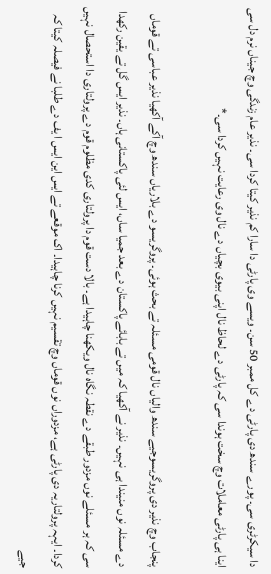دا سیکرٹری سی۔ پورے سندھ دی پارٹی دے کل ممبر 50 سن۔ ویسے وی پارٹی دا سارا کم نذیر کیتا کردا سی۔ نذیر عام زندگی وچ جیناں نرم دل سی اینا ہی پارٹی معاملات وچ سخت ہوندا سی کہ پارٹی دے لحاظ نال اپنی بیوی بچیاں دے نال وی رعایت نہیں کردا سی۔*

پنجاب وچ نذیر دی پروگریسوجیے سندھ والیاں نال قومی مسئلہ تے بحث ہوئی۔ پروگریسو دے بلاریاں سندھ وچ آکے آکھیا نذیر عباسی تے قوماں دے مسئلہ نوں منیندا ہی نہیں۔ نذیر نے آکھیا کہ میں تے بابائے پاکستان دے بعد جمیا ساں، ایس لئی پاکستانی ہاں۔ نذیر ایس گل تے یقین رکھدا سی کہ ہر مسئلے نوں مزدور طبقے دے نقطہ نگاہ نال ویکھنا چاہیدا ہے۔ بالا دست قوم دا پرولتاری کدی مظلوم قوم دے پرولتاری دا استحصال نہیں کردا۔ ایہہ پرولتاریہ دی پارٹی ہے، مزدوراں نوں قوماں وچ تقسیم نہیں کرنا چاہیدا۔ اک موقعے تے ایس این ایس ا یف دے طلبا نے فیصلہ کیتا کہ جیے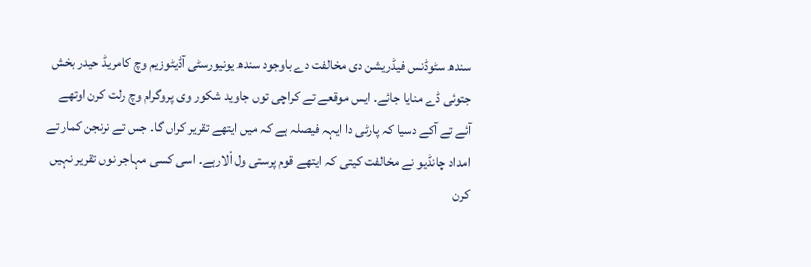سندھ سٹوڈنس فیڈریشن دی مخالفت دے باوجود سندھ یونیورسٹی آڈیٹوزیم وچ کامریڈ حیدر بخش جتوئی ڈے منایا جائے۔ ایس موقعے تے کراچی توں جاوید شکور وی پروگرام وچ رلت کرن اوتھے آئے تے آکے دسیا کہ پارٹی دا ایہہ فیصلہ ہے کہ میں ایتھے تقریر کراں گا۔ جس تے نرنجن کمار تے امداد چانڈیو نے مخالفت کیتی کہ ایتھے قوم پرستی ول اْلارہے۔ اسی کسی مہاجر نوں تقریر نہیں کرن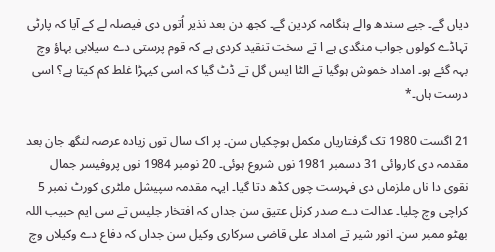دیاں گے۔ جیے سندھ والے ہنگامہ کردین گے۔ کجھ دن بعد نذیر اُتوں دی فیصلہ لے کے آیا کہ پارٹی تہاڈے کولوں جواب منگدی ہے ا تے سخت تنقید کردی ہے کہ قوم پرستی دے سیلابی بہاؤ وچ بہہ گئے ہو۔ امداد خموش ہوگیا تے الٹا ایس گل تے ڈٹ گیا کہ اسی کیہڑا غلط کم کیتا ہے؟ اسی درست ہاں۔*

21 اگست 1980 تک گرفتاریاں مکمل ہوچکیاں سن۔ پر اک سال توں زیادہ عرصہ لنگھ جان بعد مقدمہ دی کاروائی 31 دسمبر 1981 نوں شروع ہوئی۔ 20 نومبر 1984 نوں پروفیسر جمال نقوی دا ناں ملزماں دی فہرست چوں کڈھ دتا گیا۔ ایہہ مقدمہ سپیشل ملٹری کورٹ نمبر 5 کراچی وچ چلیا۔ عدالت دے صدر کرنل عتیق سن جداں کہ افتخار جلیس تے سی ایم حبیب اللہ بھٹو ممبر سن۔ انور شیر تے امداد علی قاضی سرکاری وکیل سن جداں کہ دفاع دے وکیلاں وچ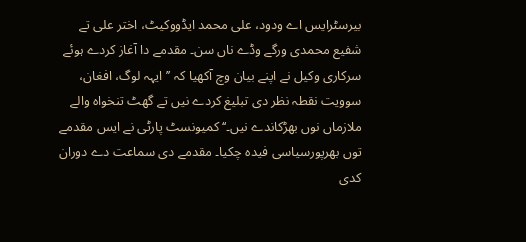بیرسٹرایس اے ودود، علی محمد ایڈووکیٹ، اختر علی تے شفیع محمدی ورگے وڈے ناں سن۔ مقدمے دا آغاز کردے ہوئے سرکاری وکیل نے اپنے بیان وچ آکھیا کہ ’’ایہہ لوگ، افغان، سوویت نقطہ نظر دی تبلیغ کردے نیں تے گھٹ تنخواہ والے ملازماں نوں بھڑکاندے نیں۔‘‘ کمیونسٹ پارٹی نے ایس مقدمے توں بھرپورسیاسی فیدہ چکیا۔ مقدمے دی سماعت دے دوران کدی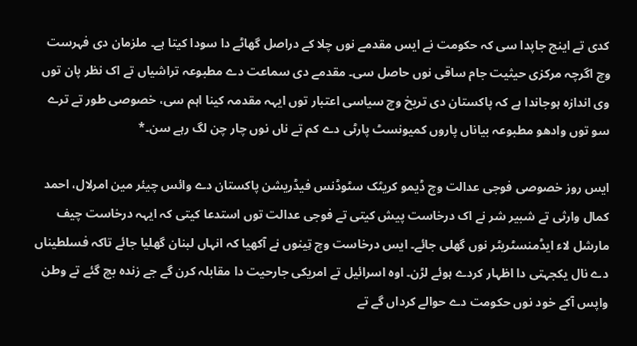کدی تے اینج جاپدا سی کہ حکومت نے ایس مقدمے نوں چلا کے دراصل گھاٹے دا سودا کیتا ہے۔ ملزمان دی فہرست وچ اگرچہ مرکزی حیثیت جام ساقی نوں حاصل سی۔ مقدمے دی سماعت دے مطبوعہ تراشیاں تے اک نظر پان توں وی اندازہ ہوجاندا ہے کہ پاکستان دی تریخ وچ سیاسی اعتبار توں ایہہ مقدمہ کینا اہم سی، خصوصی طور تے ترے سو توں وادھو مطبوعہ بیاناں پاروں کمیونسٹ پارٹی دے کم تے ناں نوں چار چن لگ رہے سن۔*

ایس روز خصوصی فوجی عدالت وچ ڈیمو کریٹک سٹوڈنس فیڈریشن پاکستان دے وائس چیئر مین امرلال، احمد کمال وارثی تے شبیر شر نے اک درخاست پیش کیتی تے فوجی عدالت توں استدعا کیتی کہ ایہہ درخاست چیف مارشل لاء ایڈمنسٹریٹر نوں گھلی جائے۔ ایس درخاست وچ تِینوں نے آکھیا کہ انہاں لبنان گھلیا جائے تاکہ فسلطیناں دے نال یکجہتی دا اظہار کردے ہوئے لڑن۔ اوہ اسرائیل تے امریکی جارحیت دا مقابلہ کرن گے جے زندہ بچ گئے تے وطن واپس آکے خود نوں حکومت دے حوالے کرداں گے تے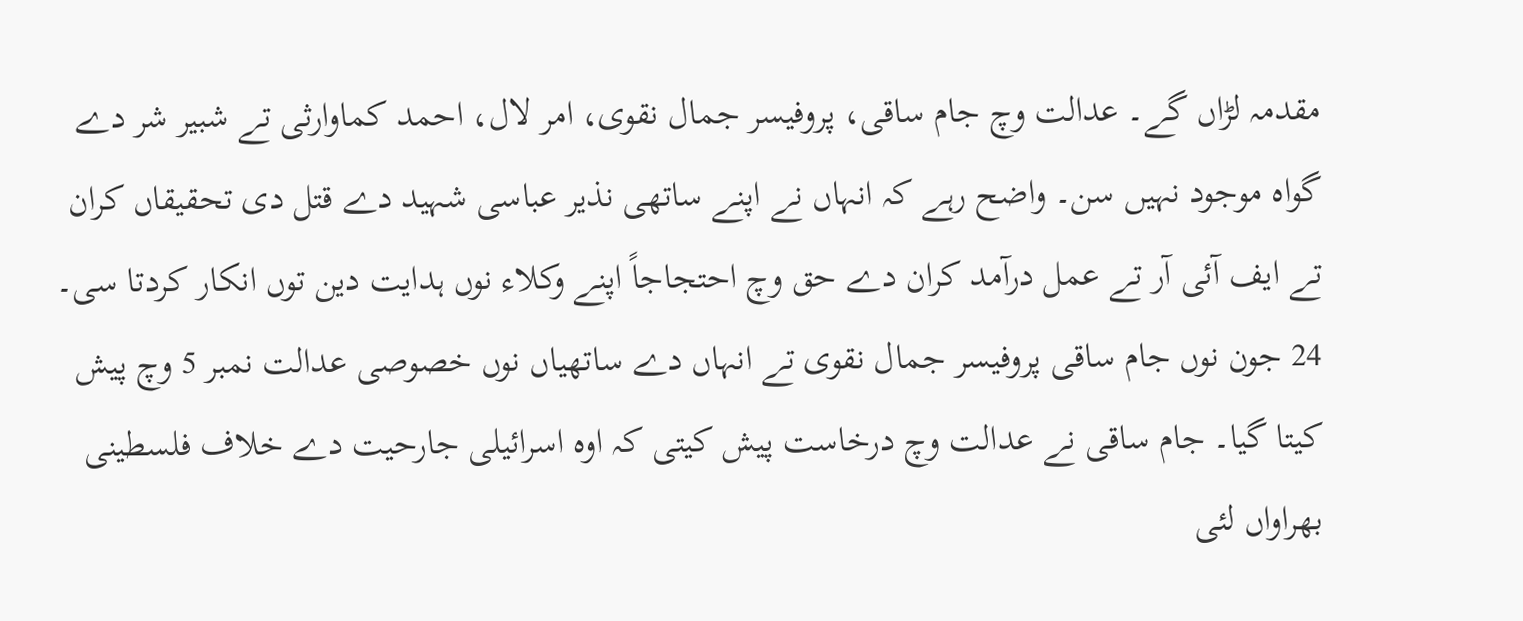مقدمہ لڑاں گے۔ عدالت وچ جام ساقی، پروفیسر جمال نقوی، امر لال، احمد کماوارثی تے شبیر شر دے گواہ موجود نہیں سن۔ واضح رہے کہ انہاں نے اپنے ساتھی نذیر عباسی شہید دے قتل دی تحقیقاں کران تے ایف آئی آر تے عمل درآمد کران دے حق وچ احتجاجاً اپنے وکلاء نوں ہدایت دین توں انکار کردتا سی۔ 24 جون نوں جام ساقی پروفیسر جمال نقوی تے انہاں دے ساتھیاں نوں خصوصی عدالت نمبر 5 وچ پیش کیتا گیا۔ جام ساقی نے عدالت وچ درخاست پیش کیتی کہ اوہ اسرائیلی جارحیت دے خلاف فلسطینی بھراواں لئی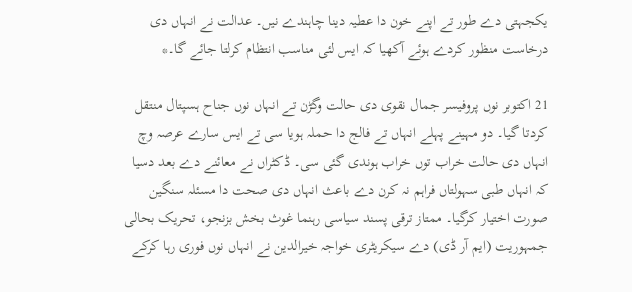یکجہتی دے طور تے اپنے خون دا عطیہ دینا چاہندے نیں۔ عدالت نے انہاں دی درخاست منظور کردے ہوئے آکھیا کہ ایس لئی مناسب انتظام کرلتا جائے گا۔*

21 اکتوبر نوں پروفیسر جمال نقوی دی حالت وگڑن تے انہاں نوں جناح ہسپتال منتقل کردتا گیا۔ دو مہینے پہلے انہاں تے فالج دا حملہ ہویا سی تے ایس سارے عرصہ وچ انہاں دی حالت خراب توں خراب ہوندی گئی سی۔ ڈکٹراں نے معائنے دے بعد دسیا کہ انہاں طبی سہولتاں فراہم نہ کرن دے باعث انہاں دی صحت دا مسئلہ سنگین صورت اختیار کرگیا۔ ممتاز ترقی پسند سیاسی رہنما غوث بخش بزنجو، تحریک بحالی جمہوریت (ایم آر ڈی) دے سیکریٹری خواجہ خیرالدین نے انہاں نوں فوری رہا کرکے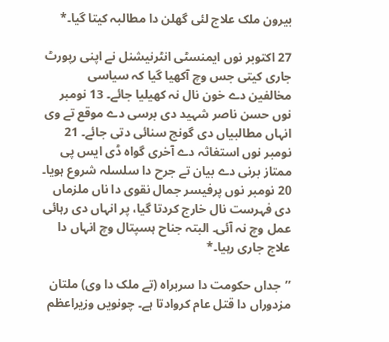بیرون ملک علاج لئی گھلن دا مطالبہ کیتا گیا۔*

27 اکتوبر نوں ایمنسٹی انٹرنیشنل نے اپنی رپورٹ جاری کیتی جس وچ آکھیا گیا کہ سیاسی مخالفین دے خون نال نہ کھیلیا جائے۔ 13 نومبر نوں حسن ناصر شہید دی برسی دے موقع تے وی انہاں مطالبیاں دی گونج سنائی دتی جائے۔ 21 نومبر نوں استغاثہ دے آخری گواہ ڈی ایس پی ممتاز برنی دے بیان تے جرح دا سلسلہ شروع ہویا۔ 20 نومبر نوں پرفیسر جمال نقوی دا ناں ملزماں دی فہرست نال خارج کردتا گیا، پر انہاں دی رہائی عمل وچ نہ آئی۔ البتہ جناح ہسپتال وچ انہاں دا علاج جاری رہیا۔*

’’جداں حکومت دا سربراہ (تے ملک دا وی) ملتان مزدوراں دا قتل عام کروادتا ہے۔ چونویں وزیراعظم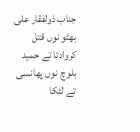جناب ذولفقار علی بھٹو نوں قتل کروادتا تے حمید بلوچ نوں پھانسی تے لٹکا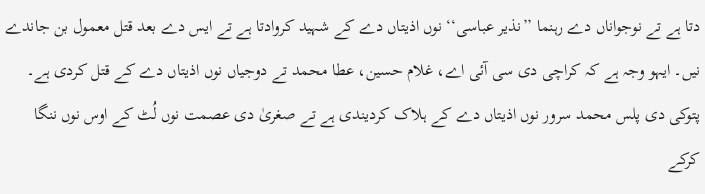دتا ہے تے نوجواناں دے رہنما ’’نذیر عباسی‘‘ نوں اذیتاں دے کے شہید کروادتا ہے تے ایس دے بعد قتل معمول بن جاندے نیں۔ ایہو وجہ ہے کہ کراچی دی سی آئی اے، غلام حسین، عطا محمد تے دوجیاں نوں اذیتاں دے کے قتل کردی ہے۔ پتوکی دی پلس محمد سرور نوں اذیتاں دے کے ہلاک کردیندی ہے تے صغریٰ دی عصمت نوں لُٹ کے اوس نوں ننگا کرکے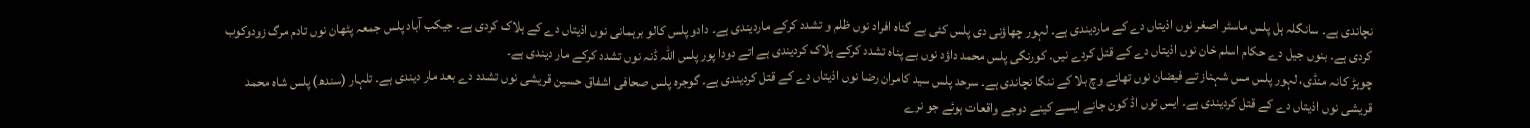نچاندی ہے۔ سانگلہ ہل پلس ماسٹر اصغر نوں اذیتاں دے کے ماردیندی ہے۔ لہور چھاؤنی دی پلس کئی بے گناہ افراد نوں ظلم و تشدد کرکے ماردیندی ہے۔ دادو پلس کالو برہمانی نوں اذیتاں دے کے ہلاک کردی ہے۔ جیکب آباد پلس جمعہ پٹھان نوں تادم مرگ زودوکوب کردی ہے۔ بنوں جیل دے حکام اسلم خان نوں اذیتاں دے کے قتل کردے نیں۔ کورنگی پلس محمد داؤد نوں بے پناہ تشدد کرکے ہلاک کردیندی ہے اتے دودا پور پلس اللہ ڈنہ نوں تشدد کرکے مار دیندی ہے۔
چوہڑ کانہ منڈی، لہور پلس مس شہناز تے فیضان نوں تھانے وچ بلا کے ننگا نچاندی ہے۔ سرحد پلس سید کامران رضا نوں اذیتاں دے کے قتل کردیندی ہے۔ گوجرہ پلس صحافی اشفاق حسین قریشی نوں تشدد دے بعد مار دیندی ہے۔ تلہار (سندھ) پلس شاہ محمد قریشی نوں اذیتاں دے کے قتل کردیندی ہے۔ ایس توں اڈ کون جانے ایسے کینے دوجے واقعات ہوئے جو نرے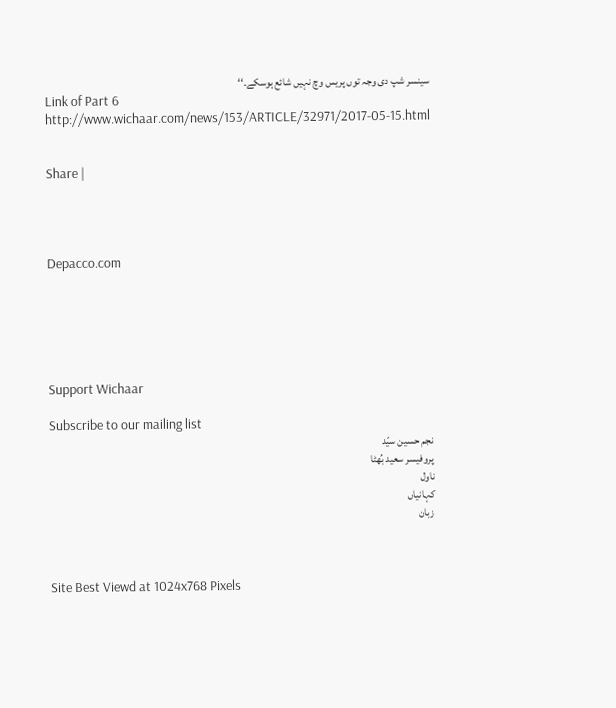سینسر شپ دی وجہ توں پریس وچ نہیں شائع ہوسکے۔‘‘
Link of Part 6
http://www.wichaar.com/news/153/ARTICLE/32971/2017-05-15.html


Share |




Depacco.com






Support Wichaar

Subscribe to our mailing list
نجم حسین سیّد
پروفیسر سعید بُھٹا
ناول
کہانیاں
زبان



Site Best Viewd at 1024x768 Pixels